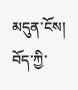མདུན་ངོས།
བོད་ཀྱི་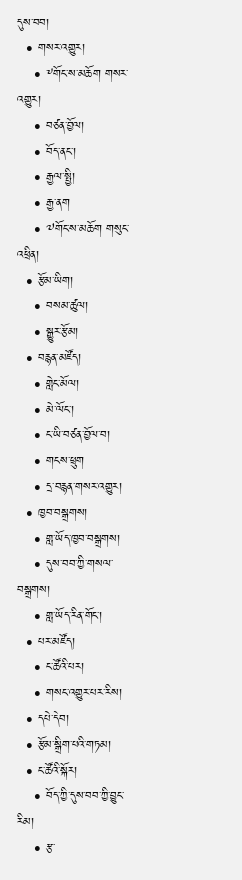དུས་བབ།
  • གསར་འགྱུར།
    • ༸གོང་ས་མཆོག གསར་འགྱུར།
    • བཙན་བྱོལ།
    • བོད་ནང་།
    • རྒྱལ་སྤྱི།
    • རྒྱ་ནག
    • ༧གོང་ས་མཆོག གསུང་འཕྲིན།
  • རྩོམ་ཡིག།
    • བསམ་ཚུལ།
    • སྒྱུར་རྩོམ།
  • བརྙན་མཛོད།
    • གླེང་མོལ།
    • མེ་ལོང་།
    • ང་ཡི་བཙན་བྱོལ་བ།
    • གངས་ཕྲུག
    • དྲ་བརྙན་གསར་འགྱུར།
  • ཁྱབ་བསྒྲགས།
    • གླ་ཡོད་ཁྱབ་བསྒྲགས།
    • དུས་བབ་ཀྱི་གསལ་བསྒྲགས།
    • གླ་ཡོད་རིན་གོང་།
  • པར་མཛོད།
    • ང་ཚོའི་པར།
    • གསང་འགྱུར་པར་རིས།
  • དཔེ་དེབ།
  • རྩོམ་སྒྲིག་པའི་གཏམ།
  • ང་ཚོའི་སྐོར།
    • བོད་ཀྱི་དུས་བབ་ཀྱི་བྱུང་རིམ།
    • རྩ་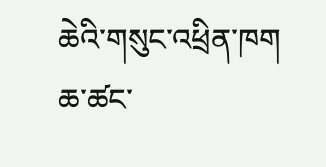ཆེའི་གསུང་འཕྲིན་ཁག
ཆ་ཚང་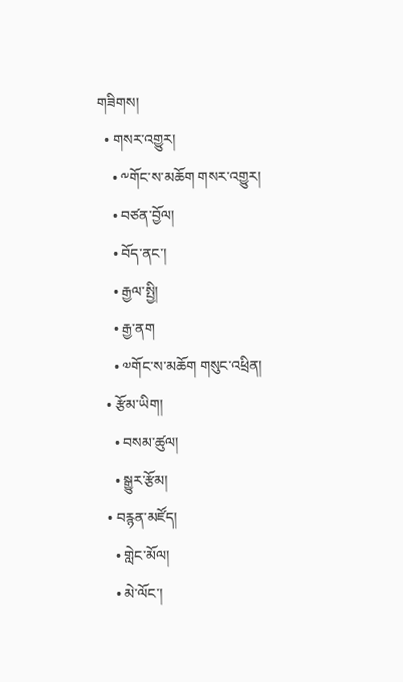གཟིགས།
  • གསར་འགྱུར།
    • ༸གོང་ས་མཆོག གསར་འགྱུར།
    • བཙན་བྱོལ།
    • བོད་ནང་།
    • རྒྱལ་སྤྱི།
    • རྒྱ་ནག
    • ༧གོང་ས་མཆོག གསུང་འཕྲིན།
  • རྩོམ་ཡིག།
    • བསམ་ཚུལ།
    • སྒྱུར་རྩོམ།
  • བརྙན་མཛོད།
    • གླེང་མོལ།
    • མེ་ལོང་།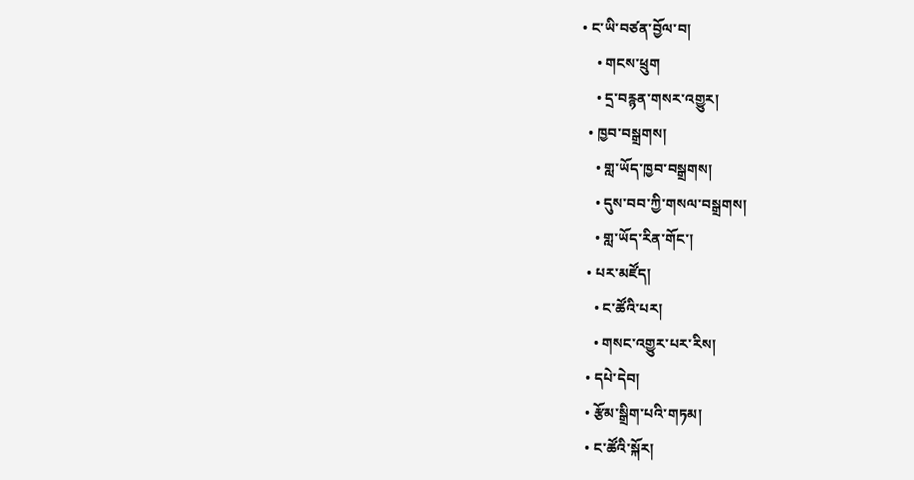• ང་ཡི་བཙན་བྱོལ་བ།
    • གངས་ཕྲུག
    • དྲ་བརྙན་གསར་འགྱུར།
  • ཁྱབ་བསྒྲགས།
    • གླ་ཡོད་ཁྱབ་བསྒྲགས།
    • དུས་བབ་ཀྱི་གསལ་བསྒྲགས།
    • གླ་ཡོད་རིན་གོང་།
  • པར་མཛོད།
    • ང་ཚོའི་པར།
    • གསང་འགྱུར་པར་རིས།
  • དཔེ་དེབ།
  • རྩོམ་སྒྲིག་པའི་གཏམ།
  • ང་ཚོའི་སྐོར།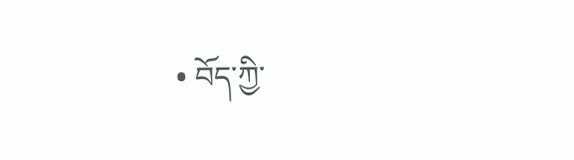• བོད་ཀྱི་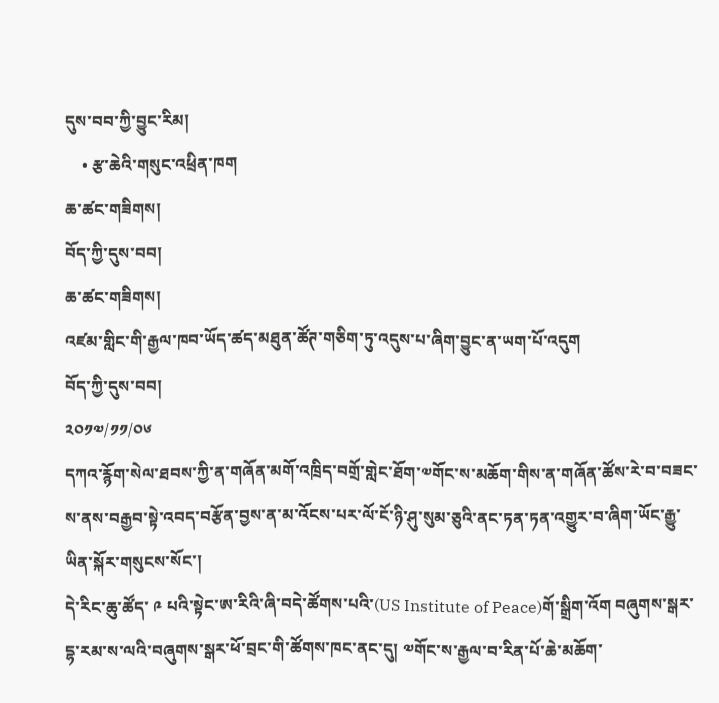དུས་བབ་ཀྱི་བྱུང་རིམ།
    • རྩ་ཆེའི་གསུང་འཕྲིན་ཁག
ཆ་ཚང་གཟིགས།
བོད་ཀྱི་དུས་བབ།
ཆ་ཚང་གཟིགས།
འཛམ་གླིང་གི་རྒྱལ་ཁབ་ཡོད་ཚད་མཐུན་ཚོཊ་གཅིག་ཏུ་འདུས་པ་ཞིག་བྱུང་ན་ཡག་པོ་འདུག
བོད་ཀྱི་དུས་བབ།
༢༠༡༧/༡༡/༠༦
དཀའ་རྙོག་སེལ་ཐབས་ཀྱི་ན་གཞོན་མགོ་འཁྲིད་བགྲོ་གླེང་ཐོག་༧གོང་ས་མཆོག་གིས་ན་གཞོན་ཚོས་རེ་བ་བཟང་ས་ནས་བརྒྱབ་སྟེ་འབད་བརྩོན་བྱས་ན་མ་འོངས་པར་ལོ་ངོ་ཉི་ཤུ་སུམ་ཅུའི་ནང་ཏན་ཏན་འགྱུར་བ་ཞིག་ཡོང་རྒྱུ་ཡིན་སྐོར་གསུངས་སོང་།
དེ་རིང་ཆུ་ཚོད་ ༩ པའི་སྟེང་ཨ་རིའི་ཞི་བདེ་ཚོགས་པའི་(US Institute of Peace)གོ་སྒྲིག་འོག བཞུགས་སྒར་དྷ་རམ་ས་ལའི་བཞུགས་སྒར་ཕོ་བྲང་གི་ཚོགས་ཁང་ནང་དུ། ༧གོང་ས་རྒྱལ་བ་རིན་པོ་ཆེ་མཆོག་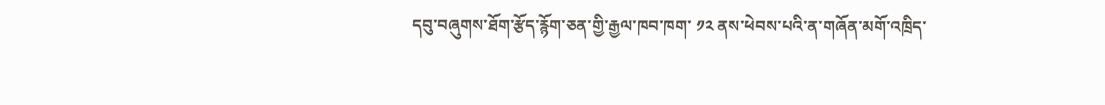དབུ་བཞུགས་ཐོག་རྩོད་རྙོག་ཅན་གྱི་རྒྱལ་ཁབ་ཁག་ ༡༢ ནས་ཕེབས་པའི་ན་གཞོན་མགོ་འཁྲིད་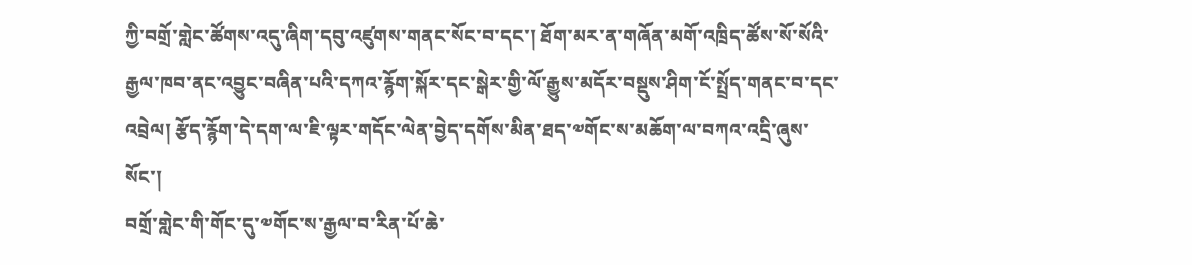ཀྱི་བགྲོ་གླེང་ཚོགས་འདུ་ཞིག་དབུ་འཛུགས་གནང་སོང་བ་དང་། ཐོག་མར་ན་གཞོན་མགོ་འཁྲིད་ཚོས་སོ་སོའི་རྒྱལ་ཁབ་ནང་འབྱུང་བཞིན་པའི་དཀའ་རྙོག་སྐོར་དང་སྒེར་གྱི་ལོ་རྒྱུས་མདོར་བསྡུས་ཤིག་ངོ་སྤྲོད་གནང་བ་དང་འབྲེལ། རྩོད་རྙོག་དེ་དག་ལ་ཇི་ལྟར་གདོང་ལེན་བྱེད་དགོས་མིན་ཐད་༧གོང་ས་མཆོག་ལ་བཀའ་འདྲི་ཞུས་སོང་།
བགྲོ་གླེང་གི་གོང་དུ་༧གོང་ས་རྒྱལ་བ་རིན་པོ་ཆེ་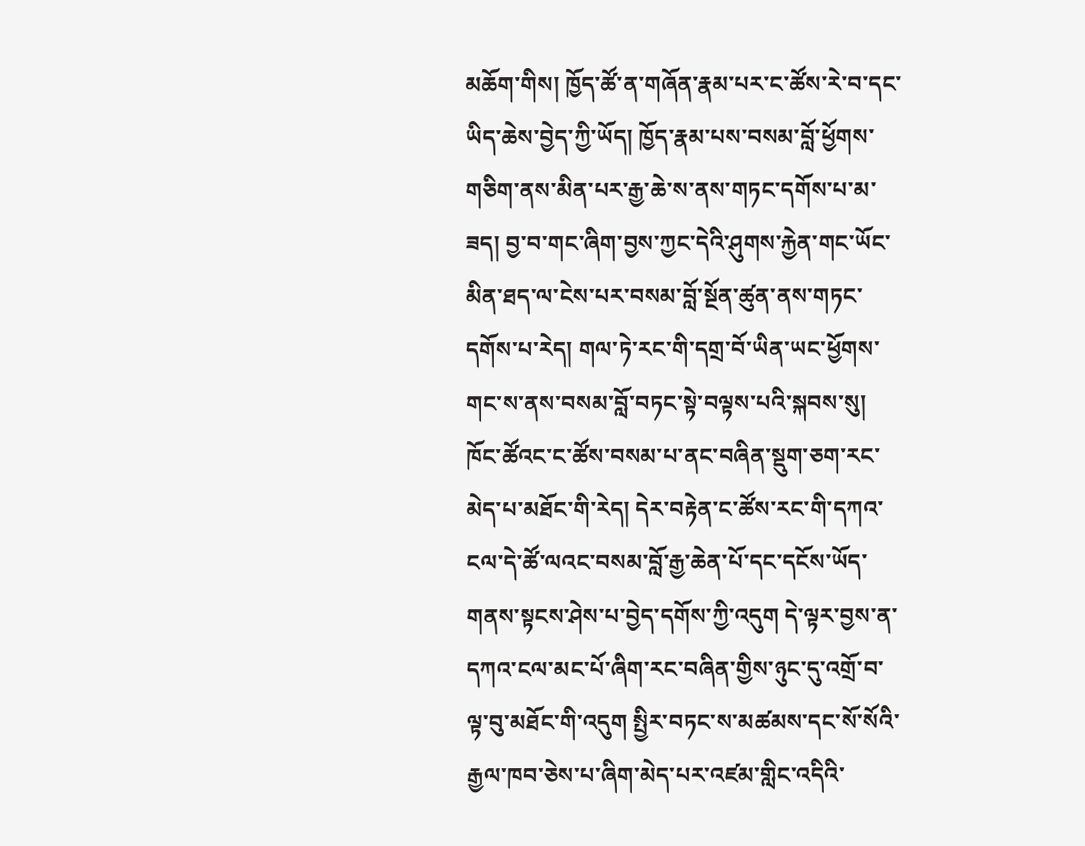མཆོག་གིས། ཁྱོད་ཚོ་ན་གཞོན་རྣམ་པར་ང་ཚོས་རེ་བ་དང་ཡིད་ཆེས་བྱེད་ཀྱི་ཡོད། ཁྱོད་རྣམ་པས་བསམ་བློ་ཕྱོགས་གཅིག་ནས་མིན་པར་རྒྱ་ཆེ་ས་ནས་གཏང་དགོས་པ་མ་ཟད། བྱ་བ་གང་ཞིག་བྱས་ཀྱང་དེའི་ཤུགས་རྐྱེན་གང་ཡོང་མིན་ཐད་ལ་ངེས་པར་བསམ་བློ་སྔོན་ཚུན་ནས་གཏང་དགོས་པ་རེད། གལ་ཏེ་རང་གི་དགྲ་བོ་ཡིན་ཡང་ཕྱོགས་གང་ས་ནས་བསམ་བློ་བཏང་སྟེ་བལྟས་པའི་སྐབས་སུ། ཁོང་ཚོའང་ང་ཚོས་བསམ་པ་ནང་བཞིན་སྡུག་ཅག་རང་མེད་པ་མཐོང་གི་རེད། དེར་བརྟེན་ང་ཚོས་རང་གི་དཀའ་ངལ་དེ་ཚོ་ལའང་བསམ་བློ་རྒྱ་ཆེན་པོ་དང་དངོས་ཡོད་གནས་སྟངས་ཤེས་པ་བྱེད་དགོས་ཀྱི་འདུག དེ་ལྟར་བྱས་ན་དཀའ་ངལ་མང་པོ་ཞིག་རང་བཞིན་གྱིས་ཉུང་དུ་འགྲོ་བ་ལྟ་བུ་མཐོང་གི་འདུག སྤྱིར་བཏང་ས་མཚམས་དང་སོ་སོའི་རྒྱལ་ཁབ་ཅེས་པ་ཞིག་མེད་པར་འཛམ་གླིང་འདིའི་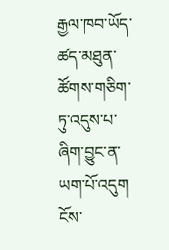རྒྱལ་ཁབ་ཡོད་ཚད་མཐུན་ཚོགས་གཅིག་ཏུ་འདུས་པ་ཞིག་བྱུང་ན་ཡག་པོ་འདུག ངོས་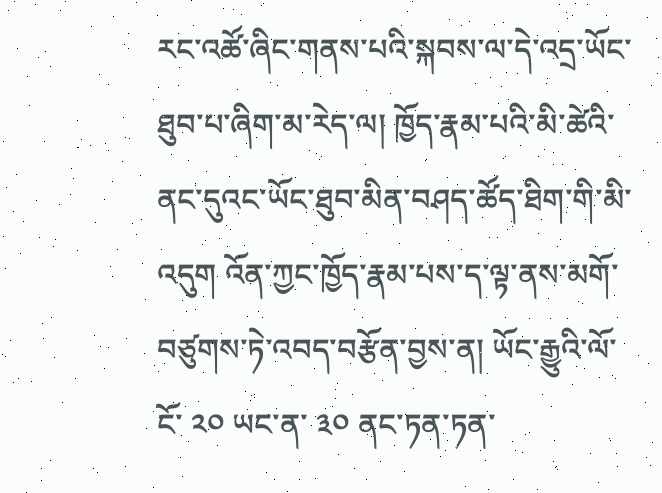རང་འཚོ་ཞིང་གནས་པའི་སྐབས་ལ་དེ་འདྲ་ཡོང་ཐུབ་པ་ཞིག་མ་རེད་ལ། ཁྱོད་རྣམ་པའི་མི་ཚེའི་ནང་དུའང་ཡོང་ཐུབ་མིན་བཤད་ཚོད་ཐིག་གི་མི་འདུག འོན་ཀྱང་ཁྱོད་རྣམ་པས་ད་ལྟ་ནས་མགོ་བཙུགས་ཏེ་འབད་བརྩོན་བྱས་ན། ཡོང་རྒྱུའི་ལོ་ངོ་ ༢༠ ཡང་ན་ ༣༠ ནང་ཏན་ཏན་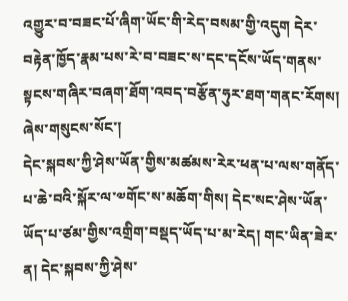འགྱུར་བ་བཟང་པོ་ཞིག་ཡོང་གི་རེད་བསམ་གྱི་འདུག དེར་བརྟེན་ཁྱོད་རྣམ་པས་རེ་བ་བཟང་ས་དང་དངོས་ཡོད་གནས་སྟངས་གཞིར་བཞག་ཐོག་འབད་བརྩོན་ཧུར་ཐག་གནང་རོགས། ཞེས་གསུངས་སོང་།
དེང་སྐབས་ཀྱི་ཤེས་ཡོན་གྱིས་མཚམས་རེར་ཕན་པ་ལས་གནོད་པ་ཆེ་བའི་སྐོར་ལ་༧གོང་ས་མཆོག་གིས། དེང་སང་ཤེས་ཡོན་ཡོད་པ་ཙམ་གྱིས་འགྲིག་བསྡད་ཡོད་པ་མ་རེད། གང་ཡིན་ཟེར་ན། དེང་སྐབས་ཀྱི་ཤེས་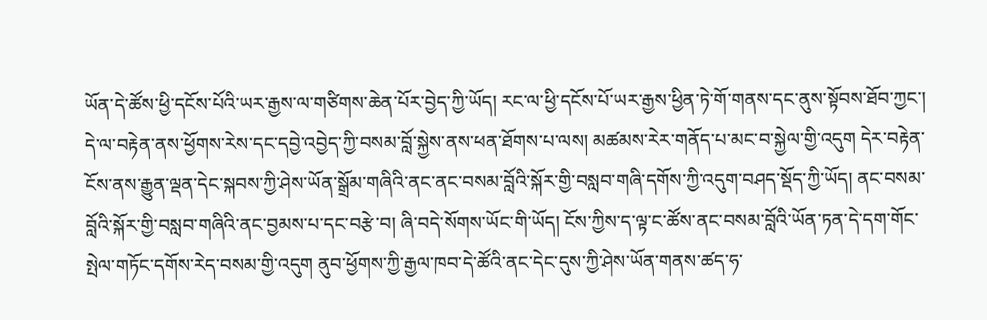ཡོན་དེ་ཚོས་ཕྱི་དངོས་པོའི་ཡར་རྒྱས་ལ་གཙིགས་ཆེན་པོར་བྱེད་ཀྱི་ཡོད། རང་ལ་ཕྱི་དངོས་པོ་ཡར་རྒྱས་ཕྱིན་ཏེ་གོ་གནས་དང་ནུས་སྟོབས་ཐོབ་ཀྱང་། དེ་ལ་བརྟེན་ནས་ཕྱོགས་རེས་དང་དབྱེ་འབྱེད་ཀྱི་བསམ་བློ་སྐྱེས་ནས་ཕན་ཐོགས་པ་ལས། མཚམས་རེར་གནོད་པ་མང་བ་སྐྱེལ་གྱི་འདུག དེར་བརྟེན་ངོས་ནས་རྒྱུན་ལྡན་དེང་སྐབས་ཀྱི་ཤེས་ཡོན་སྒྲོམ་གཞིའི་ནང་ནང་བསམ་བློའི་སྐོར་གྱི་བསླབ་གཞི་དགོས་ཀྱི་འདུག་བཤད་སྡོད་ཀྱི་ཡོད། ནང་བསམ་བློའི་སྐོར་གྱི་བསླབ་གཞིའི་ནང་བྱམས་པ་དང་བརྩེ་བ། ཞི་བདེ་སོགས་ཡོང་གི་ཡོད། ངོས་ཀྱིས་ད་ལྟ་ང་ཚོས་ནང་བསམ་བློའི་ཡོན་ཏན་དེ་དག་གོང་སྤེལ་གཏོང་དགོས་རེད་བསམ་གྱི་འདུག ནུབ་ཕྱོགས་ཀྱི་རྒྱལ་ཁབ་དེ་ཚོའི་ནང་དེང་དུས་ཀྱི་ཤེས་ཡོན་གནས་ཚད་ཧ་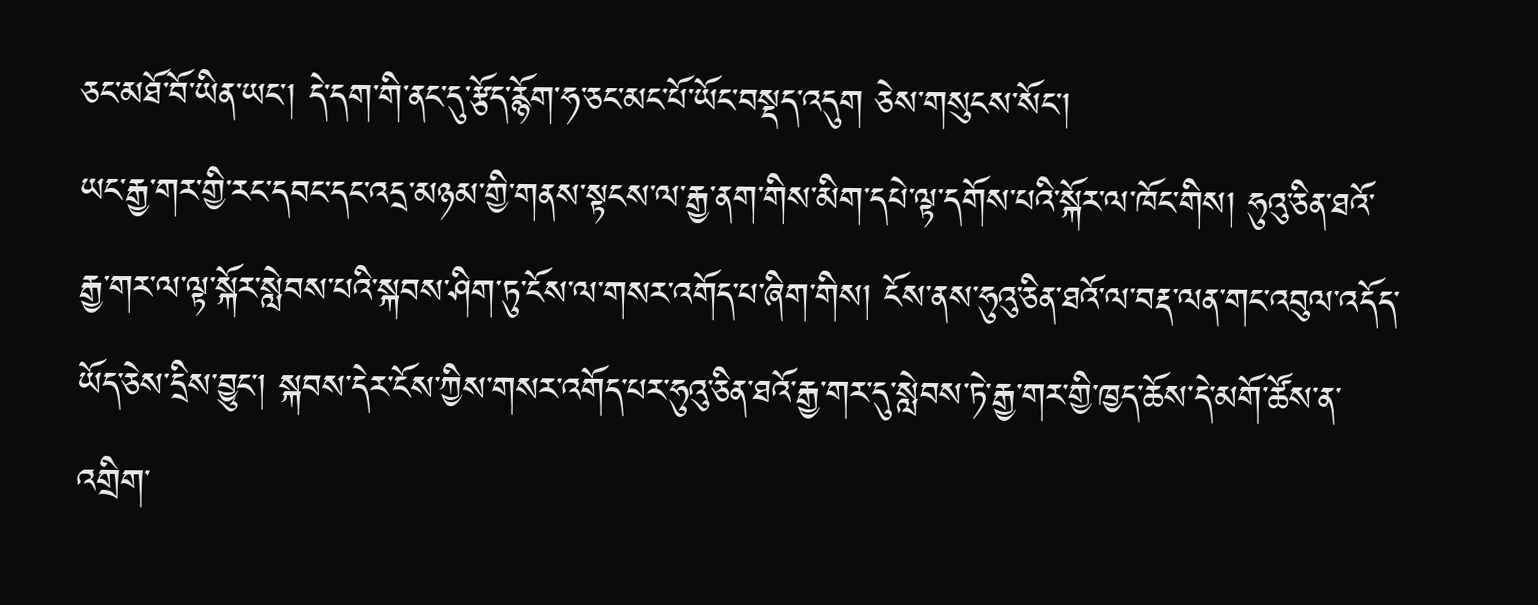ཅང་མཐོ་བོ་ཡིན་ཡང་། དེ་དག་གི་ནང་དུ་རྩོད་རྙོག་ཧ་ཅང་མང་པོ་ཡོང་བསྡད་འདུག ཅེས་གསུངས་སོང་།
ཡང་རྒྱ་གར་གྱི་རང་དབང་དང་འདྲ་མཉམ་གྱི་གནས་སྟངས་ལ་རྒྱ་ནག་གིས་མིག་དཔེ་ལྟ་དགོས་པའི་སྐོར་ལ་ཁོང་གིས། ཧུའུ་ཅིན་ཐའོ་རྒྱ་གར་ལ་ལྟ་སྐོར་སླེབས་པའི་སྐབས་ཤིག་ཏུ་ངོས་ལ་གསར་འགོད་པ་ཞིག་གིས། ངོས་ནས་ཧུའུ་ཅིན་ཐའོ་ལ་བརྡ་ལན་གང་འབུལ་འདོད་ཡོད་ཅེས་དྲིས་བྱུང་། སྐབས་དེར་ངོས་ཀྱིས་གསར་འགོད་པར་ཧུའུ་ཅིན་ཐའོ་རྒྱ་གར་དུ་སླེབས་ཏེ་རྒྱ་གར་གྱི་ཁྱད་ཆོས་དེ་མགོ་ཚོས་ན་འགྲིག་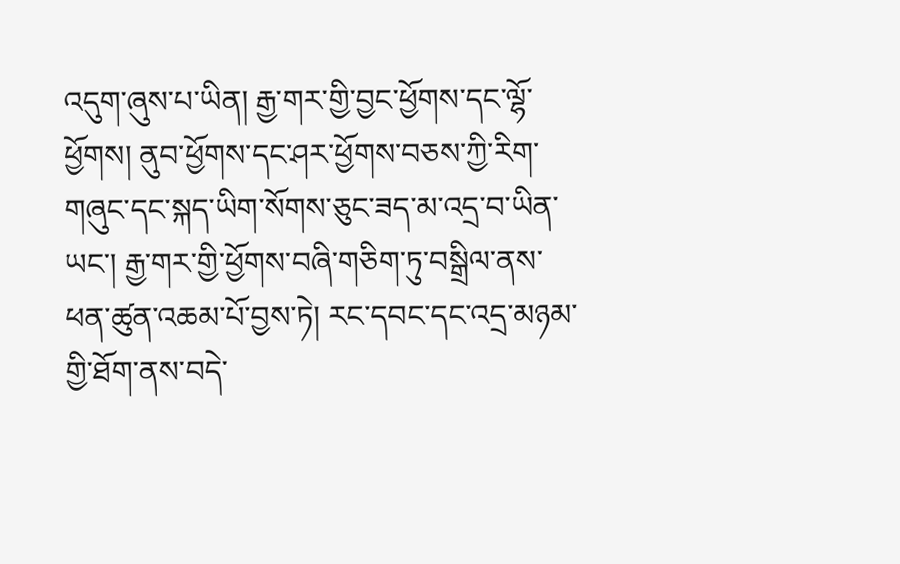འདུག་ཞུས་པ་ཡིན། རྒྱ་གར་གྱི་བྱང་ཕྱོགས་དང་ལྷོ་ཕྱོགས། ནུབ་ཕྱོགས་དང་ཤར་ཕྱོགས་བཅས་ཀྱི་རིག་གཞུང་དང་སྐད་ཡིག་སོགས་ཅུང་ཟད་མ་འདྲ་བ་ཡིན་ཡང་། རྒྱ་གར་གྱི་ཕྱོགས་བཞི་གཅིག་ཏུ་བསྒྲིལ་ནས་ཕན་ཚུན་འཆམ་པོ་བྱས་ཏེ། རང་དབང་དང་འདྲ་མཉམ་གྱི་ཐོག་ནས་བདེ་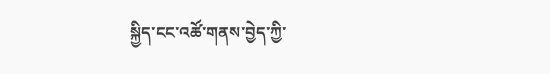སྐྱིད་ངང་འཚོ་གནས་བྱེད་ཀྱི་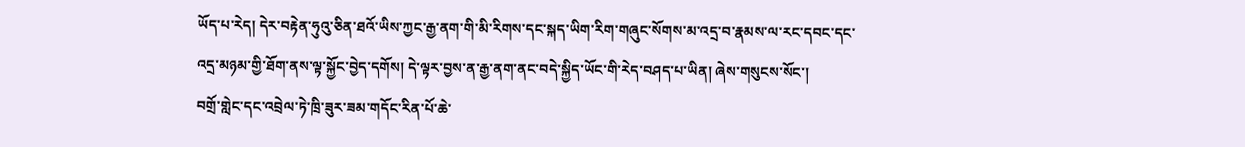ཡོད་པ་རེད། དེར་བརྟེན་ཧུའུ་ཅིན་ཐའོ་ཡིས་ཀྱང་རྒྱ་ནག་གི་མི་རིགས་དང་སྐད་ཡིག་རིག་གཞུང་སོགས་མ་འདྲ་བ་རྣམས་ལ་རང་དབང་དང་འདྲ་མཉམ་གྱི་ཐོག་ནས་ལྟ་སྐྱོང་བྱེད་དགོས། དེ་ལྟར་བྱས་ན་རྒྱ་ནག་ནང་བདེ་སྐྱིད་ཡོང་གི་རེད་བཤད་པ་ཡིན། ཞེས་གསུངས་སོང་།
བགྲོ་གླེང་དང་འབྲེལ་ཏེ་ཁྲི་ཟུར་ཟམ་གདོང་རིན་པོ་ཆེ་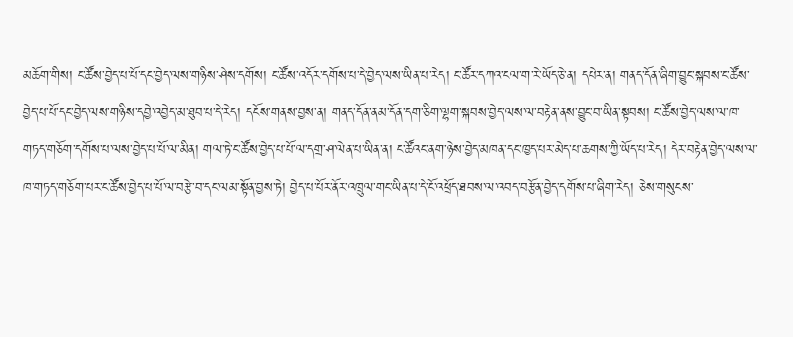མཆོག་གིས། ང་ཚོས་བྱེད་པ་པོ་དང་བྱེད་ལས་གཉིས་ཤེས་དགོས། ང་ཚོས་འདོར་དགོས་པ་དེ་བྱེད་ལས་ཡིན་པ་རེད། ང་ཚོར་དཀའ་ངལ་ག་རེ་ཡོད་ཅེ་ན། དཔེར་ན། གནད་དོན་ཞིག་བྱུང་སྐབས་ང་ཚོས་བྱེད་པ་པོ་དང་བྱེད་ལས་གཉིས་དབྱེ་འབྱེད་མ་ཐུབ་པ་དེ་རེད། དངོས་གནས་བྱས་ན། གནད་དོན་ནམ་དོན་དག་ཅིག་ལྷག་སྐབས་བྱེད་ལས་ལ་བརྟེན་ནས་བྱུང་བ་ཡིན་སྟབས། ང་ཚོས་བྱེད་ལས་ལ་ཁ་གཏད་གཅོག་དགོས་པ་ལས་བྱེད་པ་པོ་ལ་མིན། གལ་ཏེ་ང་ཚོས་བྱེད་པ་པོ་ལ་དགྲ་ཤ་ལེན་པ་ཡིན་ན། ང་ཚོའང་ནག་ཉེས་བྱེད་མཁན་དང་ཁྱད་པར་མེད་པ་ཆགས་ཀྱི་ཡོད་པ་རེད། དེར་བརྟེན་བྱེད་ལས་ལ་ཁ་གཏད་གཅོག་པར་ང་ཚོས་བྱེད་པ་པོ་ལ་བརྩེ་བ་དང་ལམ་སྟོན་བྱས་ཏེ། བྱེད་པ་པོར་ནོར་འཁྲུལ་གང་ཡིན་པ་དེ་ངོ་འཕྲོད་ཐབས་ལ་འབད་བརྩོན་བྱེད་དགོས་པ་ཞིག་རེད། ཅེས་གསུངས་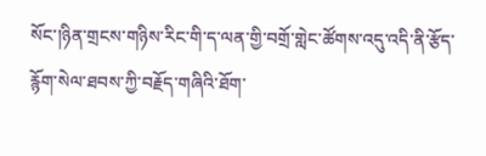སོང་།ཉིན་གྲངས་གཉིས་རིང་གི་ད་ལན་གྱི་བགྲོ་གླེང་ཚོགས་འདུ་འདི་ནི་རྩོད་རྙོག་སེལ་ཐབས་ཀྱི་བརྗོད་གཞིའི་ཐོག་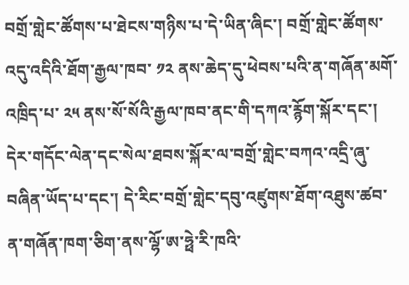བགྲོ་གླེང་ཚོགས་པ་ཐེངས་གཉིས་པ་དེ་ཡིན་ཞིང་། བགྲོ་གླེང་ཚོགས་འདུ་འདིའི་ཐོག་རྒྱལ་ཁབ་ ༡༢ ནས་ཆེད་དུ་ཕེབས་པའི་ན་གཞོན་མགོ་འཁྲིད་པ་ ༢༥ ནས་སོ་སོའི་རྒྱལ་ཁབ་ནང་གི་དཀའ་རྙོག་སྐོར་དང་། དེར་གདོང་ལེན་དང་སེལ་ཐབས་སྐོར་ལ་བགྲོ་གླེང་བཀའ་འདྲི་ཞུ་བཞིན་ཡོད་པ་དང་། དེ་རིང་བགྲོ་གླེང་དབུ་འཛུགས་ཐོག་འཐུས་ཚབ་ན་གཞོན་ཁག་ཅིག་ནས་ལྷོ་ཨ་ཧྥེ་རི་ཁའི་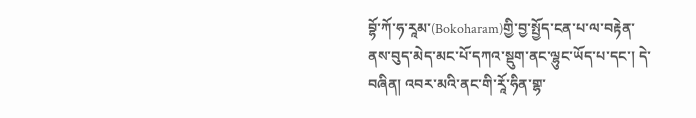བྷོ་ཀོ་ཧ་རཱམ་(Bokoharam)གྱི་བྱ་སྤྱོད་ངན་པ་ལ་བརྟེན་ནས་བུད་མེད་མང་པོ་དཀའ་སྡུག་ནང་ལྷུང་ཡོད་པ་དང་། དེ་བཞིན། འབར་མའི་ནང་གི་རཱོ་ཧིན་གྷ་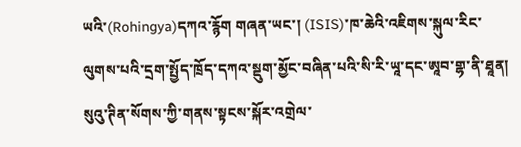ཡའི་(Rohingya)དཀའ་རྙོག གཞན་ཡང་། (ISIS)་ཁ་ཆེའི་འཇིགས་སྐུལ་རིང་ལུགས་པའི་དྲག་སྤྱོད་ཁྲོད་དཀའ་སྡུག་མྱོང་བཞིན་པའི་སི་རི་ཡཱ་དང་ཨཱབ་གྷ་ནི་ཐཱན། སུའུ་ཊིན་སོགས་ཀྱི་གནས་སྟངས་སྐོར་འགྲེལ་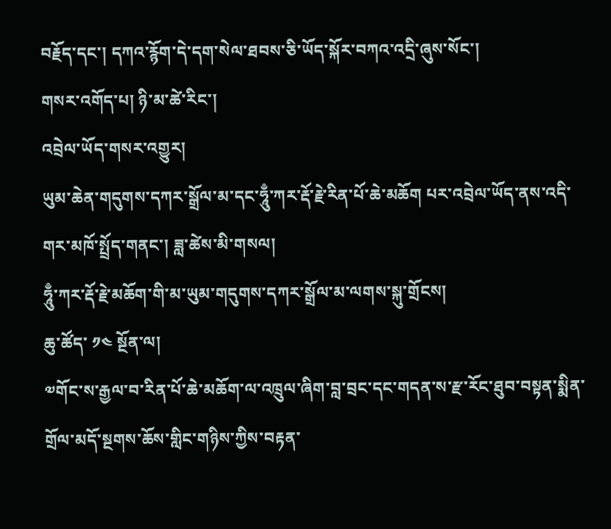བརྗོད་དང་། དཀའ་རྙོག་དེ་དག་སེལ་ཐབས་ཅི་ཡོད་སྐོར་བཀའ་འདྲི་ཞུས་སོང་།
གསར་འགོད་པ། ཉི་མ་ཚེ་རིང་།
འབྲེལ་ཡོད་གསར་འགྱུར།
ཡུམ་ཆེན་གདུགས་དཀར་སྒྲོལ་མ་དང་ཧཱུྃ་ཀར་རྡོ་རྗེ་རིན་པོ་ཆེ་མཆོག པར་འབྲེལ་ཡོད་ནས་འདི་གར་མཁོ་སྤྲོད་གནང་། ཟླ་ཚེས་མི་གསལ།
ཧཱུྃ་ཀར་རྡོ་རྗེ་མཆོག་གི་མ་ཡུམ་གདུགས་དཀར་སྒྲོལ་མ་ལགས་སྐུ་གྲོངས།
ཆུ་ཚོད་ ༡༤ སྔོན་ལ།
༧གོང་ས་རྒྱལ་བ་རིན་པོ་ཆེ་མཆོག་ལ་འཁྲུལ་ཞིག་བླ་བྲང་དང་གདན་ས་རྫ་རོང་ཐུབ་བསྟན་སྨིན་གྲོལ་མདོ་སྔགས་ཆོས་གླིང་གཉིས་ཀྱིས་བརྟན་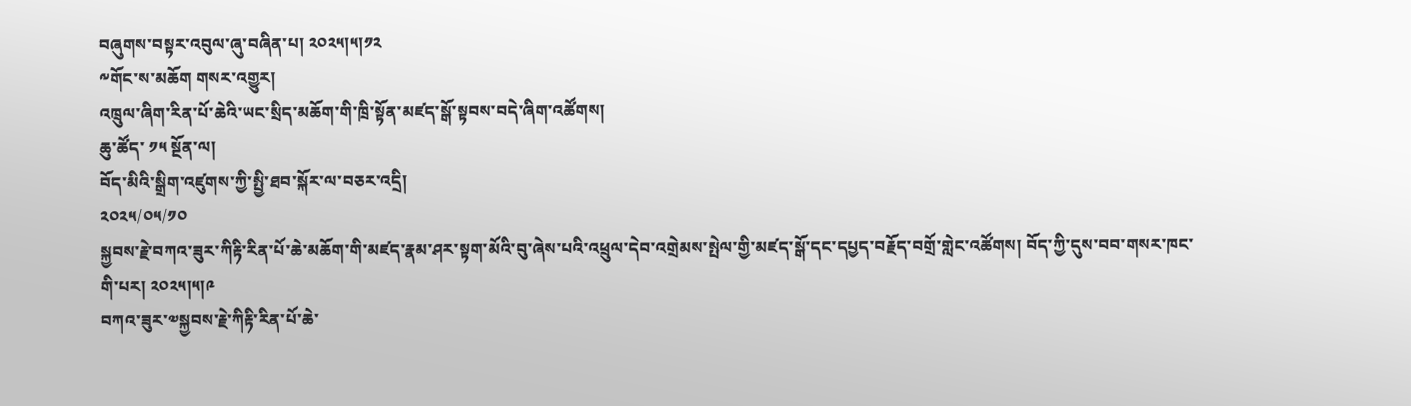བཞུགས་བསྟར་འབུལ་ཞུ་བཞིན་པ། ༢༠༢༥།༥།༡༢
༸གོང་ས་མཆོག གསར་འགྱུར།
འཁྲུལ་ཞིག་རིན་པོ་ཆེའི་ཡང་སྲིད་མཆོག་གི་ཁྲི་སྟོན་མཛད་སྒོ་སྟབས་བདེ་ཞིག་འཚོགས།
ཆུ་ཚོད་ ༡༥ སྔོན་ལ།
བོད་མིའི་སྒྲིག་འཛུགས་ཀྱི་སྤྱི་ཐབ་སྐོར་ལ་བཅར་འདྲི།
༢༠༢༥/༠༥/༡༠
སྐྱབས་རྗེ་བཀའ་ཟུར་ཀིརྟི་རིན་པོ་ཆེ་མཆོག་གི་མཛད་རྣམ་ཤར་སྟག་མོའི་བུ་ཞེས་པའི་འཕྲུལ་དེབ་འགྲེམས་སྤེལ་གྱི་མཛད་སྒོ་དང་དཔྱད་བརྗོད་བགྲོ་གླེང་འཚོགས། བོད་ཀྱི་དུས་བབ་གསར་ཁང་གི་པར། ༢༠༢༥།༥།༩
བཀའ་ཟུར་༧སྐྱབས་རྗེ་ཀིརྟི་རིན་པོ་ཆེ་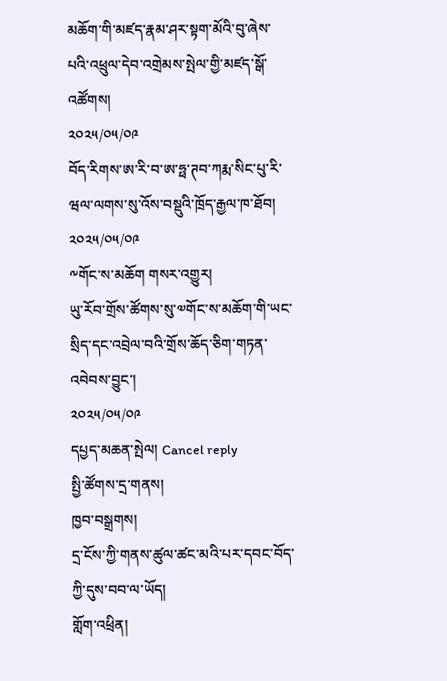མཆོག་གི་མཛད་རྣམ་ཤར་སྟག་མོའི་བུ་ཞེས་པའི་འཕྲུལ་དེབ་འགྲེམས་སྤེལ་གྱི་མཛད་སྒོ་འཚོགས།
༢༠༢༥/༠༥/༠༩
བོད་རིགས་ཨ་རི་བ་ཨ་ཧྥ་ཊབ་ཀརྨ་སིང་པུ་རི་ཝལ་ལགས་སུ་འོས་བསྡུའི་ཁྲོད་རྒྱལ་ཁ་ཐོབ།
༢༠༢༥/༠༥/༠༩
༸གོང་ས་མཆོག གསར་འགྱུར།
ཡུ་རོབ་གྲོས་ཚོགས་སུ་༧གོང་ས་མཆོག་གི་ཡང་སྲིད་དང་འབྲེལ་བའི་གྲོས་ཆོད་ཅིག་གཏན་འབེབས་བྱུང་།
༢༠༢༥/༠༥/༠༩
དཔྱད་མཆན་སྤེལ། Cancel reply
སྤྱི་ཚོགས་དྲ་གནས།
ཁྱབ་བསྒྲགས།
དྲ་ངོས་ཀྱི་གནས་ཚུལ་ཚང་མའི་པར་དབང་བོད་ཀྱི་དུས་བབ་ལ་ཡོད།
གློག་འཕྲིན།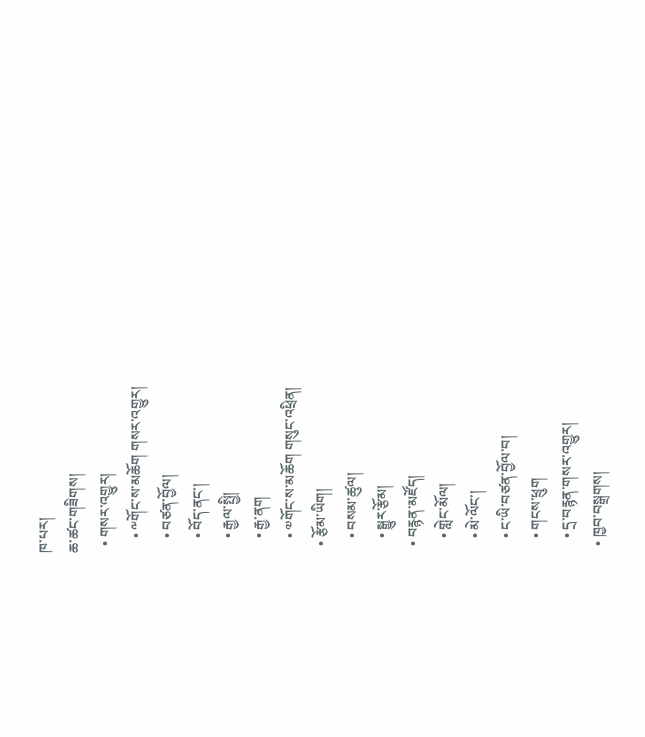ཁ་པར།
ཆ་ཚང་གཟིགས།
  • གསར་འགྱུར།
    • ༸གོང་ས་མཆོག གསར་འགྱུར།
    • བཙན་བྱོལ།
    • བོད་ནང་།
    • རྒྱལ་སྤྱི།
    • རྒྱ་ནག
    • ༧གོང་ས་མཆོག གསུང་འཕྲིན།
  • རྩོམ་ཡིག།
    • བསམ་ཚུལ།
    • སྒྱུར་རྩོམ།
  • བརྙན་མཛོད།
    • གླེང་མོལ།
    • མེ་ལོང་།
    • ང་ཡི་བཙན་བྱོལ་བ།
    • གངས་ཕྲུག
    • དྲ་བརྙན་གསར་འགྱུར།
  • ཁྱབ་བསྒྲགས།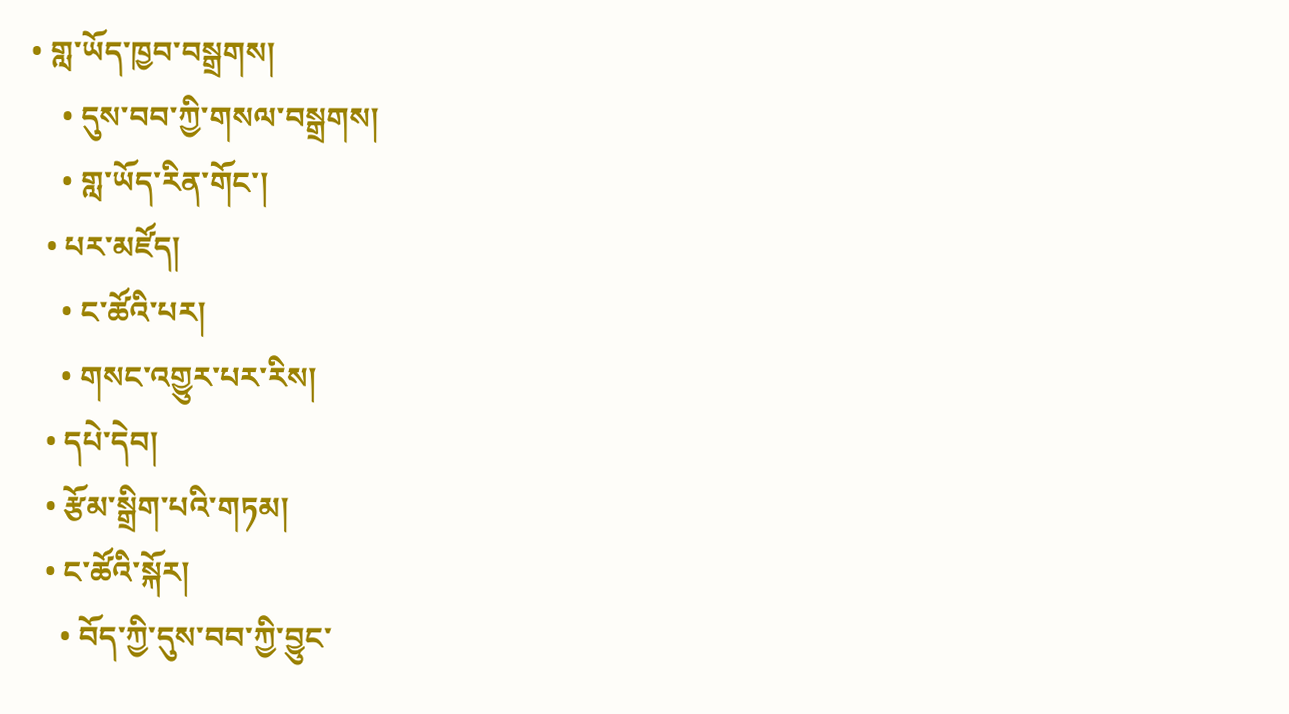• གླ་ཡོད་ཁྱབ་བསྒྲགས།
    • དུས་བབ་ཀྱི་གསལ་བསྒྲགས།
    • གླ་ཡོད་རིན་གོང་།
  • པར་མཛོད།
    • ང་ཚོའི་པར།
    • གསང་འགྱུར་པར་རིས།
  • དཔེ་དེབ།
  • རྩོམ་སྒྲིག་པའི་གཏམ།
  • ང་ཚོའི་སྐོར།
    • བོད་ཀྱི་དུས་བབ་ཀྱི་བྱུང་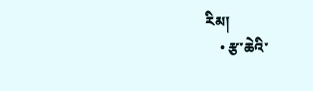རིམ།
    • རྩ་ཆེའི་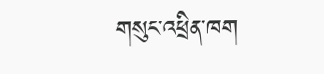གསུང་འཕྲིན་ཁག